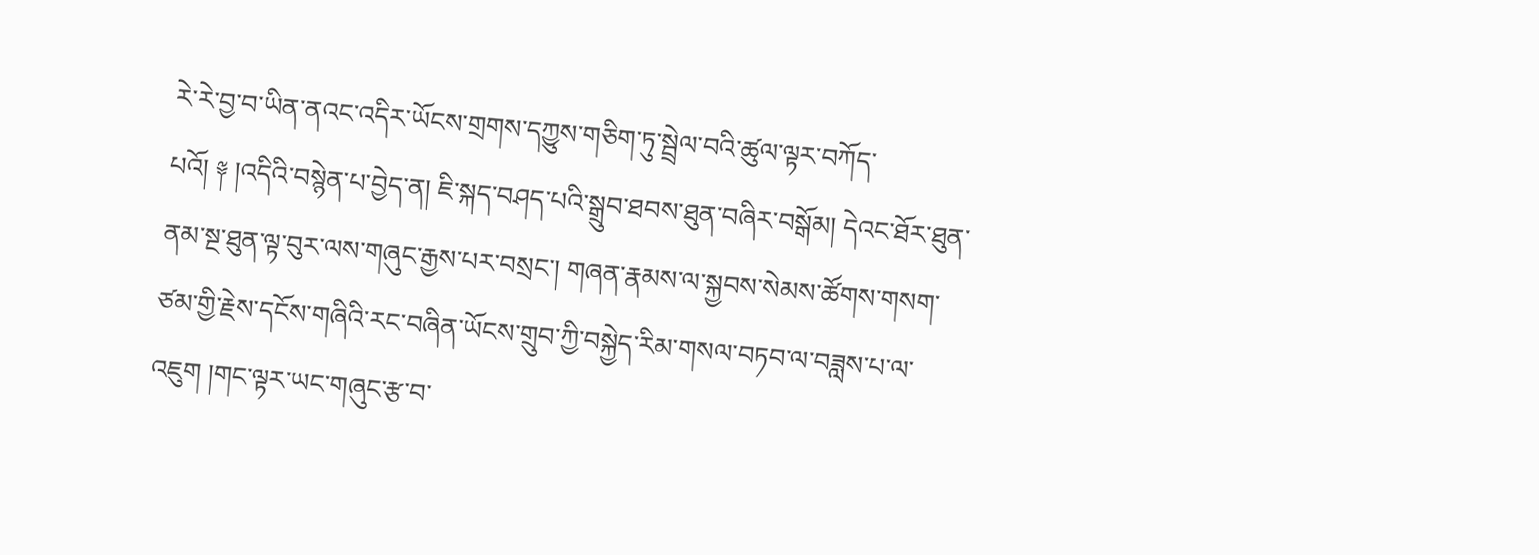རེ་རེ་བྱ་བ་ཡིན་ནའང་འདིར་ཡོངས་གྲགས་དཀྱུས་གཅིག་ཏུ་སྦྲེལ་བའི་ཚུལ་ལྟར་བཀོད་པའོ། ༈ །འདིའི་བསྙེན་པ་བྱེད་ན། ཇི་སྐད་བཤད་པའི་སྒྲུབ་ཐབས་ཐུན་བཞིར་བསྒོམ། དེའང་ཐོར་ཐུན་ནམ་སྔ་ཐུན་ལྟ་བུར་ལས་གཞུང་རྒྱས་པར་བསྲང་། གཞན་རྣམས་ལ་སྐྱབས་སེམས་ཚོགས་གསག་ཙམ་གྱི་རྗེས་དངོས་གཞིའི་རང་བཞིན་ཡོངས་གྲུབ་ཀྱི་བསྐྱེད་རིམ་གསལ་བཏབ་ལ་བཟླས་པ་ལ་འཇུག །གང་ལྟར་ཡང་གཞུང་རྩ་བ་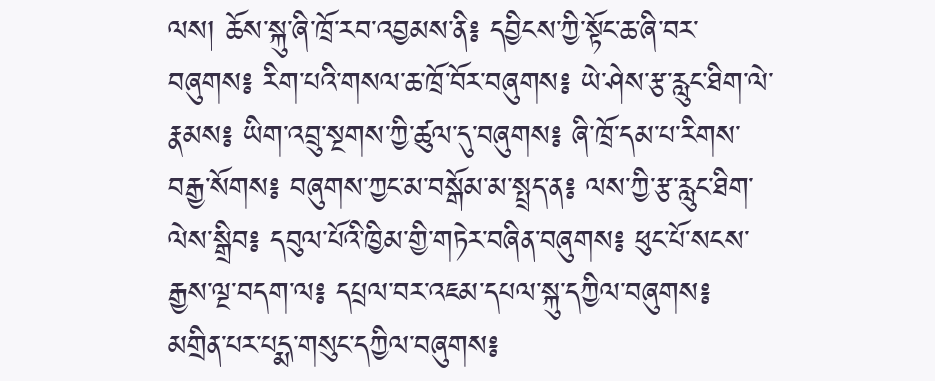ལས། ཆོས་སྐུ་ཞི་ཁྲོ་རབ་འབྱམས་ནི༔ དབྱིངས་ཀྱི་སྟོང་ཆ་ཞི་བར་བཞུགས༔ རིག་པའི་གསལ་ཆ་ཁྲོ་བོར་བཞུགས༔ ཡེ་ཤེས་རྩ་རླུང་ཐིག་ལེ་རྣམས༔ ཡིག་འབྲུ་སྔགས་ཀྱི་ཚུལ་དུ་བཞུགས༔ ཞི་ཁྲོ་དམ་པ་རིགས་བརྒྱ་སོགས༔ བཞུགས་ཀྱང་མ་བསྒོམ་མ་སྤྲད་ན༔ ལས་ཀྱི་རྩ་རླུང་ཐིག་ལེས་སྒྲིབ༔ དབུལ་པོའི་ཁྱིམ་གྱི་གཏེར་བཞིན་བཞུགས༔ ཕུང་པོ་སངས་རྒྱས་ལྔ་བདག་ལ༔ དཔྲལ་བར་འཇམ་དཔལ་སྐུ་དཀྱིལ་བཞུགས༔ མགྲིན་པར་པདྨ་གསུང་དཀྱིལ་བཞུགས༔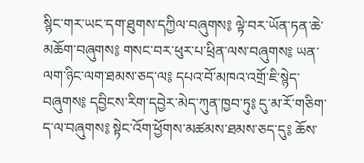སྙིང་གར་ཡང་དག་ཐུགས་དཀྱིལ་བཞུགས༔ ལྟེ་བར་ཡོན་ཏན་ཆེ་མཆོག་བཞུགས༔ གསང་བར་ཕུར་པ་ཕྲིན་ལས་བཞུགས༔ ཡན་ལག་ཉིང་ལག་ཐམས་ཅད་ལ༔ དཔའ་བོ་མཁའ་འགྲོ་ཇི་སྙེད་བཞུགས༔ དབྱིངས་རིག་དབྱེར་མེད་ཀུན་ཁྱབ་ཏུ༔ དུ་མ་རོ་གཅིག་ད་ལ་བཞུགས༔ སྟེང་འོག་ཕྱོགས་མཚམས་ཐམས་ཅད་དུ༔ ཆོས་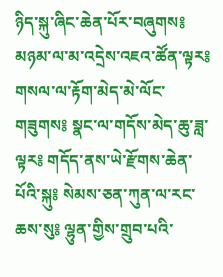ཉིད་སྐུ་ཞིང་ཆེན་པོར་བཞུགས༔ མཉམ་ལ་མ་འདྲེས་འཇའ་ཚོན་ལྟར༔ གསལ་ལ་རྟོག་མེད་མེ་ལོང་གཟུགས༔ སྣང་ལ་གདོས་མེད་ཆུ་ཟླ་ལྟར༔ གདོད་ནས་ཡེ་རྫོགས་ཆེན་པོའི་སྐུ༔ སེམས་ཅན་ཀུན་ལ་རང་ཆས་སུ༔ ལྷུན་གྱིས་གྲུབ་པའི་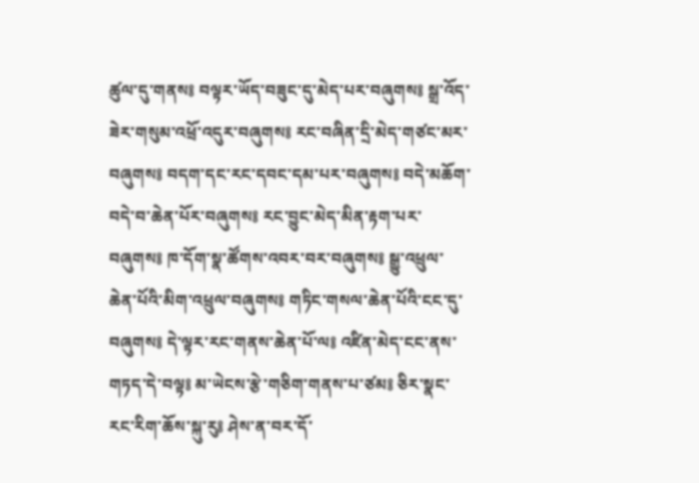ཚུལ་དུ་གནས༔ བལྟར་ཡོད་བཟུང་དུ་མེད་པར་བཞུགས༔ སྒྲ་འོད་ཟེར་གསུམ་འཕྲོ་འདུར་བཞུགས༔ རང་བཞིན་དྲི་མེད་གཙང་མར་བཞུགས༔ བདག་དང་རང་དབང་དམ་པར་བཞུགས༔ བདེ་མཆོག་བདེ་བ་ཆེན་པོར་བཞུགས༔ རང་བྱུང་མེད་མིན་རྟག་པར་བཞུགས༔ ཁ་དོག་སྣ་ཚོགས་འབར་བར་བཞུགས༔ སྒྱུ་འཕྲུལ་ཆེན་པོའི་མིག་འཕྲུལ་བཞུགས༔ གཏིང་གསལ་ཆེན་པོའི་ངང་དུ་བཞུགས༔ དེ་ལྟར་རང་གནས་ཆེན་པོ་ལ༔ འཛིན་མེད་ངང་ནས་གཏད་དེ་བལྟ༔ མ་ཡེངས་རྩེ་གཅིག་གནས་པ་ཙམ༔ ཅིར་སྣང་རང་རིག་ཆོས་སྐུ་རུ༔ ཤེས་ན་བར་དོ་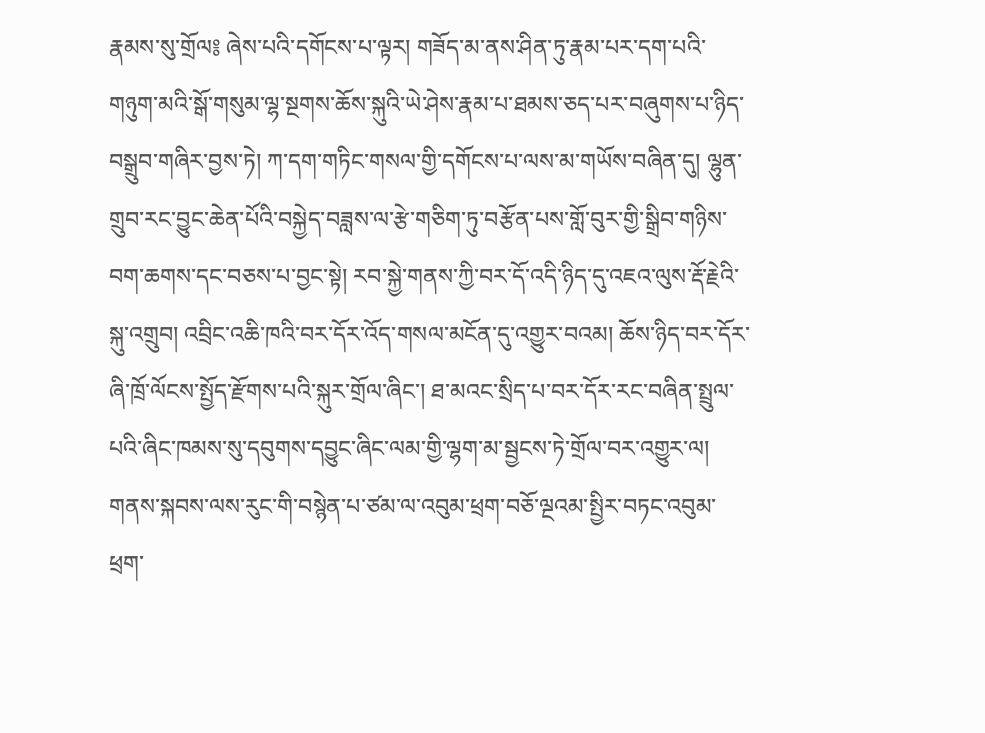རྣམས་སུ་གྲོལ༔ ཞེས་པའི་དགོངས་པ་ལྟར། གཟོད་མ་ནས་ཤིན་ཏུ་རྣམ་པར་དག་པའི་གཉུག་མའི་སྒོ་གསུམ་ལྷ་སྔགས་ཆོས་སྐུའི་ཡེ་ཤེས་རྣམ་པ་ཐམས་ཅད་པར་བཞུགས་པ་ཉིད་བསྒྲུབ་གཞིར་བྱས་ཏེ། ཀ་དག་གཏིང་གསལ་གྱི་དགོངས་པ་ལས་མ་གཡོས་བཞིན་དུ། ལྷུན་གྲུབ་རང་བྱུང་ཆེན་པོའི་བསྐྱེད་བཟླས་ལ་རྩེ་གཅིག་ཏུ་བརྩོན་པས་གློ་བུར་གྱི་སྒྲིབ་གཉིས་བག་ཆགས་དང་བཅས་པ་བྱང་སྟེ། རབ་སྐྱེ་གནས་ཀྱི་བར་དོ་འདི་ཉིད་དུ་འཇའ་ལུས་རྡོ་རྗེའི་སྐུ་འགྲུབ། འབྲིང་འཆི་ཁའི་བར་དོར་འོད་གསལ་མངོན་དུ་འགྱུར་བའམ། ཆོས་ཉིད་བར་དོར་ཞི་ཁྲོ་ལོངས་སྤྱོད་རྫོགས་པའི་སྐུར་གྲོལ་ཞིང་། ཐ་མའང་སྲིད་པ་བར་དོར་རང་བཞིན་སྤྲུལ་པའི་ཞིང་ཁམས་སུ་དབུགས་དབྱུང་ཞིང་ལམ་གྱི་ལྷག་མ་སྦྱངས་ཏེ་གྲོལ་བར་འགྱུར་ལ། གནས་སྐབས་ལས་རུང་གི་བསྙེན་པ་ཙམ་ལ་འབུམ་ཕྲག་བཅོ་ལྔའམ་སྤྱིར་བཏང་འབུམ་ཕྲག་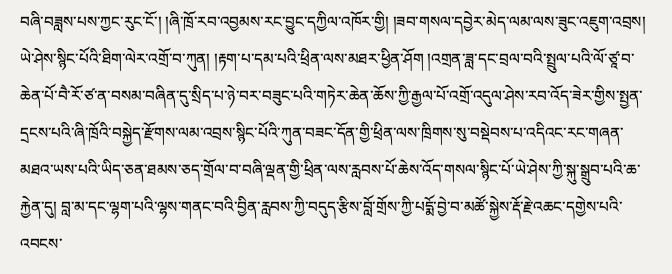བཞི་བཟླས་པས་ཀྱང་རུང་ངོ་། །ཞི་ཁྲོ་རབ་འབྱམས་རང་བྱུང་དཀྱིལ་འཁོར་གྱི། །ཟབ་གསལ་དབྱེར་མེད་ལམ་ལས་ཟུང་འཇུག་འབྲས། ཡེ་ཤེས་སྙིང་པོའི་ཐིག་ལེར་འགྲོ་བ་ཀུན། །རྟག་པ་དམ་པའི་ཕྲིན་ལས་མཐར་ཕྱིན་ཤོག །འགྲན་ཟླ་དང་བྲལ་བའི་སྤྲུལ་པའི་ལོ་ཙཱ་བ་ཆེན་པོ་བཻ་རོ་ཙ་ན་བསམ་བཞིན་དུ་སྲིད་པ་ཉེ་བར་བཟུང་པའི་གཏེར་ཆེན་ཆོས་ཀྱི་རྒྱལ་པོ་འགྲོ་འདུལ་ཤེས་རབ་འོད་ཟེར་གྱིས་སྤྱན་དྲངས་པའི་ཞི་ཁྲོའི་བསྐྱེད་རྫོགས་ལམ་འབྲས་སྙིང་པོའི་ཀུན་བཟང་དོན་གྱི་ཕྲིན་ལས་ཁྲིགས་སུ་བསྡེབས་པ་འདིའང་རང་གཞན་མཐའ་ཡས་པའི་ཡིད་ཅན་ཐམས་ཅད་གྲོལ་བ་བཞི་ལྡན་གྱི་ཕྲིན་ལས་རླབས་པོ་ཆེས་འོད་གསལ་སྙིང་པོ་ཡེ་ཤེས་ཀྱི་སྐུ་སྒྲུབ་པའི་ཆ་རྐྱེན་དུ། བླ་མ་དང་ལྷག་པའི་ལྷས་གནང་བའི་བྱིན་རླབས་ཀྱི་བདུད་རྩིས་བློ་གྲོས་ཀྱི་པདྨོ་བྱེ་བ་མཚོ་སྐྱེས་རྡོ་རྗེ་འཆང་དགྱེས་པའི་འབངས་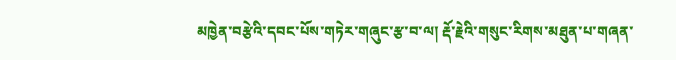མཁྱེན་བརྩེའི་དབང་པོས་གཏེར་གཞུང་རྩ་བ་ལ། རྡོ་རྗེའི་གསུང་རིགས་མཐུན་པ་གཞན་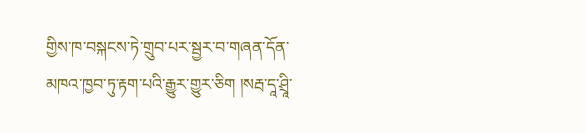གྱིས་ཁ་བསྐངས་ཏེ་གྲུབ་པར་སྦྱར་བ་གཞན་དོན་མཁའ་ཁྱབ་ཏུ་རྟག་པའི་རྒྱུར་གྱུར་ཅིག །སརྦ་དཱ་ཤྲཱི་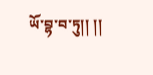ཡོ་བྷ་བ་ཏུ།། །།